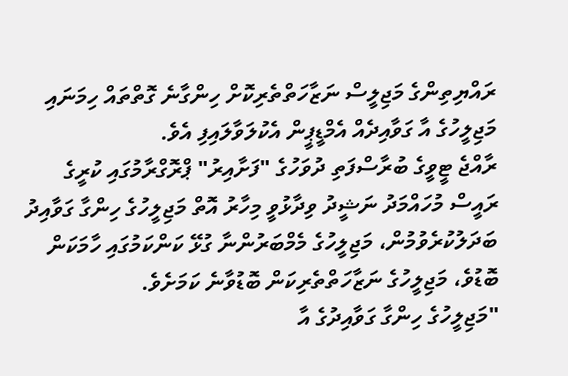ރައްޔިތިންގެ މަޖިލީސް ނަޒާހަތްތެރިކޮށް ހިންގާނެ ގޮތްތައް ހިމަނައި މަޖިލީހުގެ އާ ގަވާއިދެއް އެމްޑީޕީން އެކުލަވާލައިފި އެވެ.
ރާއްޖެ ޓީވީގެ ބުރާސްފަތި ދުވަހުގެ "ފަށާއިރު" ޕްރޮގްރާމުގައި ކުރީގެ ރައީސް މުހައްމަދު ނަޝީދު ވިދާޅުވީ މިހާރު އޮތް މަޖިލީހުގެ ހިންގާ ގަވާއިދު ބަދަލުކުރެވުމުން، މަޖިލީހުގެ މެމްބަރުންނާ ގުޅޭ ކަންކަމުގައި ހާމަކަން ބޮޑުވެ، މަޖިލީހުގެ ނަޒާހަތްތެރިކަން ބޮޑުވާނެ ކަމަށެވެ.
"މަޖިލީހުގެ ހިންގާ ގަވާއިދުގެ އާ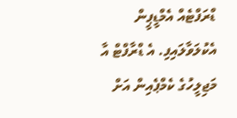ޑްރަފްޓެއް އެމްޑީޕީން އެކުލަވާލައިފި. އެ ޑްރާފްޓް އާ މަޖިލީހުގެ ކެމްޕެއިން އަށް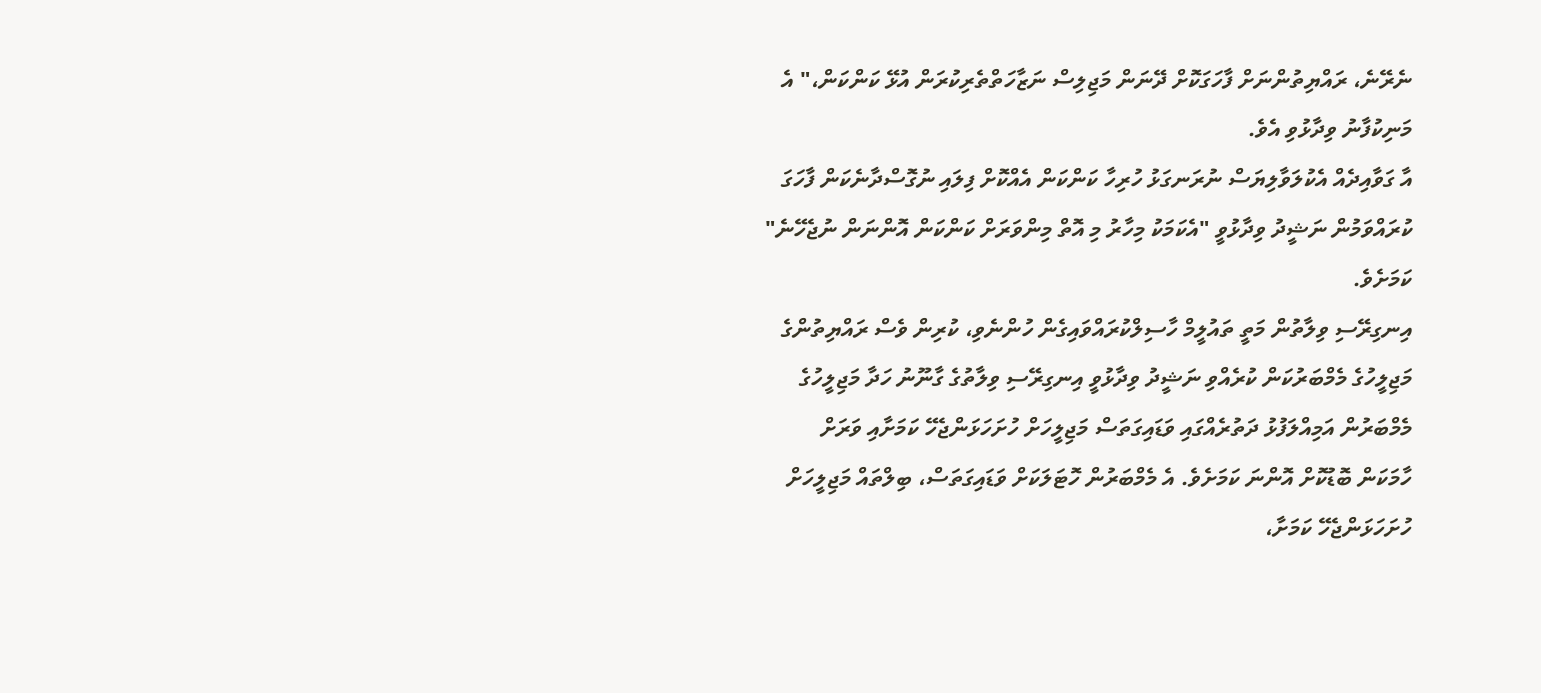ނެރޭނެ، ރައްޔިތުންނަށް ފާހަގަކޮށް ދޭނަން މަޖިލިސް ނަޒާހަތްތެރިކުރަން އުޅޭ ކަންކަން،" އެ މަނިކުފާނު ވިދާޅުވި އެވެ.
އާ ގަވާއިދެއް އެކުލަވާލިޔަސް ނުރަނގަޅު ހުރިހާ ކަންކަން އެއްކޮށް ފިލައި ނުގޮސްދާނެކަން ފާހަގަ ކުރައްވަމުން ނަޝީދު ވިދާޅުވީ "އެކަމަކު މިހާރު މި އޮތް މިންވަރަށް ކަންކަން އޮންނަން ނުޖެހޭނެ" ކަމަށެވެ.
އިނގިރޭސި ވިލާތުން މަތީ ތައުލީމް ހާސިލްކުރައްވައިގެން ހުންނެވި، ކުރިން ވެސް ރައްޔިތުންގެ މަޖިލީހުގެ މެމްބަރުކަން ކުރެއްވި ނަޝީދު ވިދާޅުވީ އިނގިރޭސި ވިލާތުގެ ގާނޫނު ހަދާ މަޖިލީހުގެ މެމްބަރުން އަމިއްލަފުޅު ދަތުރެއްގައި ވަޑައިގަތަސް މަޖިލީހަށް ހުށަހަޅަންޖެހޭ ކަމަށާއި ވަރަށް ހާމަކަން ބޮޑުކޮށް އޮންނަ ކަމަށެވެ. އެ މެމްބަރުން ހޮޓަލަކަށް ވަޑައިގަތަސް، ބިލްތައް މަޖިލީހަށް ހުށަހަޅަންޖެހޭ ކަމަށާ،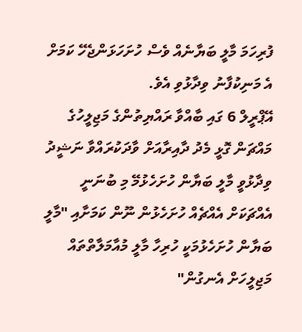ފުރިހަމަ މާލީ ބަޔާނެއް ވެސް ހުށަހަޅަންޖެހޭ ކަމަށް އެ މަނިކުފާނު ވިދާޅުވި އެވެ.
އޭޕްރީލް 6 ގައި ބާއްވާ ރައްޔިތުންގެ މަޖިލީހުގެ މައްޗަން ގޮޅީ މެދު ދާއިރާއަށް ވާދަކުރައްވާ ނަޝީދު ވިދާޅުވީ މާލީ ބަޔާން ހުށަހެޅުމޭ މި ބުނަނީ އެއްޗަކަށް އެއްޗެއް ހުށަހެޅުން ނޫން ކަމަށާއި "މާލީ ބަޔާން ހުށަހެޅުމަކީ ހުރިހާ މާލީ މުއާމަލާތްތައް މަޖިލީހަށް އެނގުން"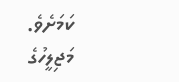ކަމަށެވެ. މަޖިލީހުގެ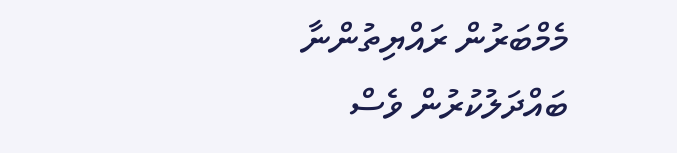މެމްބަރުން ރައްޔިތުންނާ ބައްދަލުކުރުން ވެސް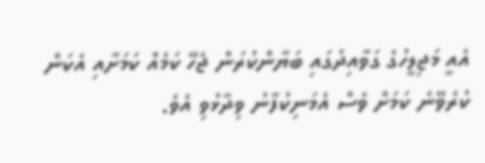އެއީ މަޖިލީހުގެ ގަވާއިދުގައި ބަޔާންކުރަން ޖެހޭ ކަމެއް ކަމަށާއި އެކަން ކުރެވޭނެ ކަމަށް ވެސް އެމަނިކުފާނު ވިދާޅުވި އެވެ.